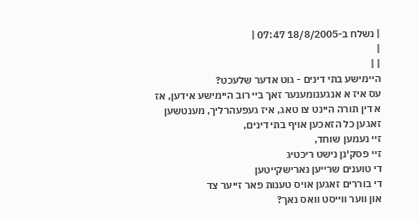| נשלח ב-18/8/2005 07:47 |
|
| |
היימישע בתי דינים - גוט אדער שלעכט?
עס איז א אנגענומענער זאך ביי רוב היימישע אידען, אז א דין תורה היינט צו טאג, איז געפעהרליך, מענטשען זאגען כל הזאכען אויף בתי דינים,
זיי נעמען שוחד,
זיי פסק'נן נישט ריכטיג
די טוענים שרייען נארישקייטען
די בוררים זאגען אויס טענות פאר זייער צד
און ווער ווייסט וואס נאך?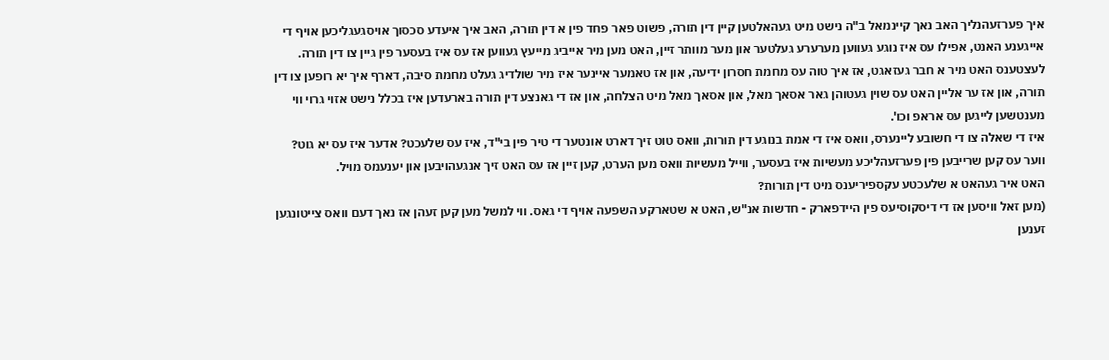איך פערזעהנליך האב נאך קיינמאל ב"ה נישט מיט געהאלטען קיין דין תורה, פשוט פאר פחד פין א דין תורה, האב איך איעדע סכסוך אויסגעגליכען אויף די אייגענע האנט, אפילו עס איז נוגע געווען מערערע געלטער און מער מוותר זיין, האט מען מיר אייביג מייעץ געווען אז עס איז בעסער פין גיין צו דין תורה.
לעצטענס האט מיר א חבר געזאגט, אז איך טוה עס מחמת חסרון ידיעה, און אז טאמער איינער איז מיר שולדיג געלט מחמת סיבה, דארף איך יא רופען צו דין תורה, און אז ער אליין האט עס שוין געטוהן גאר אסאך מאל, און אסאך מאל מיט הצלחה, און אז די גאנצע דין תורה בארעדען איז בכלל נישט אזוי גרוי ווי מענטשען לייגען עס אראפ וכו'.
איז די שאלה צו די חשובע ליינערס, וואס איז די אמת בנוגע דין תורות, וואס טוט זיך דארט אונטער די טיר פין בי"ד, איז עס שלעכט? אדער איז עס יא גוט?
ווער עס קען שרייבען פין פערזעהליכע מעשיות איז בעסער, ווייל מעשיות וואס מען הערט, קען זיין אז עס האט זיך אנגעהויבען און יענעמס מויל.
האט איר געהאט א שלעכטע עקספיריענס מיט דין תורות?
(מען זאל וויסען אז די דיסקוסיעס פין היידפארק - חדשות אנ"ש, האט א שטארקע השפעה אויף די גאס. ווי למשל מען קען זעהן אז נאך דעם וואס צייטונגען זענען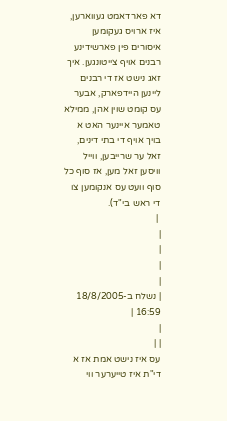דא פארדאמט געווארען, איז ארויס געקומען איסורים פין פארשידינע רבנים אויף צייטונגען. איך זאג נישט אז די רבנים ליינען היידפארק, אבער עס קומט שוין אהן, ממילא טאמער איינער האט א בויך אויף די בתי דינים, זאל ער שרייבען, ווייל וויסען זאל מען, אז סוף כל סוף וועט עס אנקומען צו די ראש בי"ד).
 |
|
|
|
|
| נשלח ב-18/8/2005 16:59 |
|
| |
עס איז נישט אמת אז א די"ת איז טייערער ווי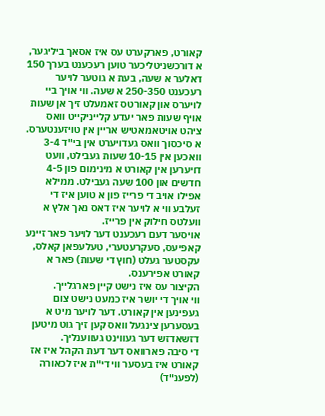קאורט, פארקערט עס איז אסאך ביליגער, א דורכשניטליכער טוען רעכענט בערך 150 דאלער א שעה, בעת א גוטער לויער רעכענט 250-350 א שעה. ווי אויך ביי לויערס און קאורטס זאמעלט זיך אן שעות אויף שעות פאר יעדע קלייניקייט וואס ציהט אויטאמאטיש אריין אין טויזענטערס.
א סיכסוך וואס געדויערט אין בי"ד 3-4 וואכען אין 10-15 שעות געבילט, וועט דויערען אין קאורט א מינימום פון 4-5 חדשים און 100 שעה געבילט. ממילא אפילו אויב די פרייז פון א טוען איז די זעלבע ווי א לויער איז דאס נאך אלץ א וועלטס חילוק אין פרייז.
אויסער דעם רעכענט דער לויער פאר זיינע קאפיעס, סעקרעטערי, טעלעפאן קאלס, עקסטער געלט (חוץ די שעות) פאר א קאורט אפירענס.
הקיצור עס איז נישט קיין פארגלייך.
ווי אויך די יושר איז כמעט נישט צום געפינען אין קאורט. דער לויער מיט א בעסערען צינגעל וואס קען זיך גוט מיטען דזשאדזש דער געווינט געווענליך.
די סיבה פארוואס דער דעת הקהל איז אז קאורט איז בעסער ווי די"ת איז לכאורה (לפענ"ד)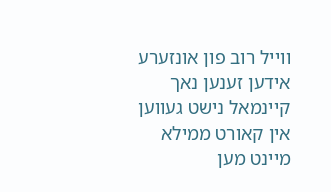ווייל רוב פון אונזערע אידען זענען נאך קיינמאל נישט געווען אין קאורט ממילא מיינט מען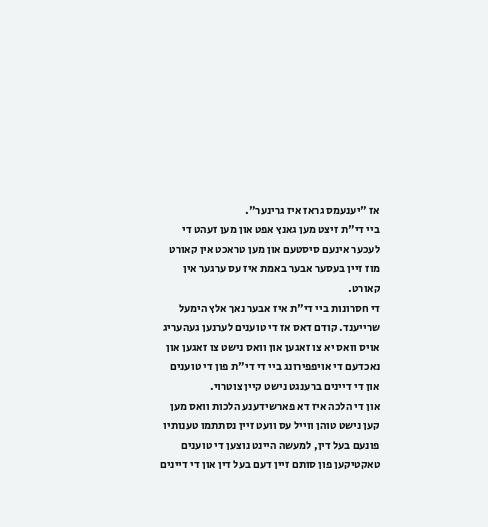אז "יענעמס גראז איז גרינער".
ביי די"ת זיצט מען גאנץ אפט און מען זעהט די לעכער אינעם סיסטעם און מען טראכט אין קאורט מוז זיין בעסער אבער באמת איז עס ערגער אין קאורט.
די חסרונות ביי די"ת איז אבער נאך אלץ הימעל שרייענד. קודם דאס אז די טוענים לערנען געהעריג אויס וואס יא צו זאגען און וואס נישט צו זאגען און נאכדעם די אויפפירונג ביי די די"ת פון די טוענים און די דיינים ברענגט נישט קיין צוטרוי.
און די הלכה איז דא פארשידענע הלכות וואס מען קען נישט טוהן ווייל עס וועט זיין נסתתמו טענותיו פונעם בעל דין, למעשה היינט נוצען די טוענים טאקטיקען פון סותם זיין דעם בעל דין און די דיינים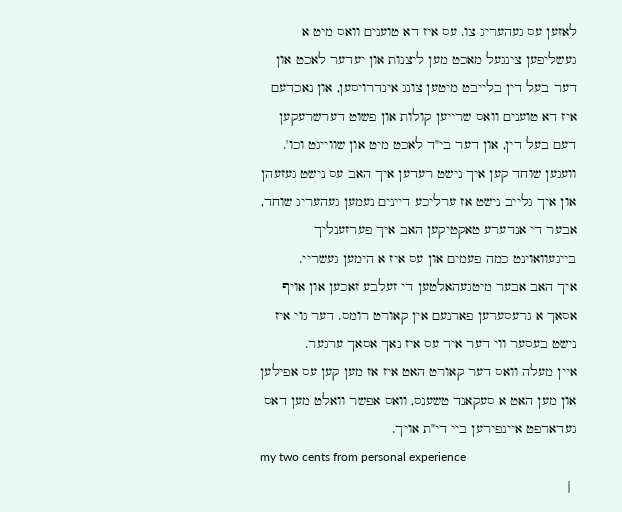לאזען עס געהעריג צו. עס איז דא טוענים וואס מיט א געשליפען צינגעל מאכט מען ליצנות און יעדער לאכט און דער בעל דין בלייבט מיטען צונג אינדרויסען, און נאכדעם איז דא טוענים וואס שרייען קולות און פשוט דערשרעקען דעם בעל דין, און דער בי"ד לאכט מיט און שווייגט וכו'.
וועגען שוחד קען איך נישט רעדען איך האב עס נישט געזעהן און איך גלייב נישט אז ערליכע דיינים נעמען געהעריג שוחד, אבער די אנדערע טאקטיקען האב איך פערזענליך בייגעוואוינט כמה פעמים און עס איז א הימען געשריי.
איך האב אבער מיטגעהאלטען די זעלבע זאכען און אויף אסאך א גרעסערען פארנעם אין קאורט רומס. דער גוי איז נישט בעסער ווי דער איד עס איז נאך אסאך ערגער.
איין מעלה וואס דער קאורט האט איז אז מען קען עס אפילען און מען האט א סעקאנד טשענס, וואס אפשר וואלט מען דאס געדארפט איינפירען ביי די"ת אויך.
my two cents from personal experience
 |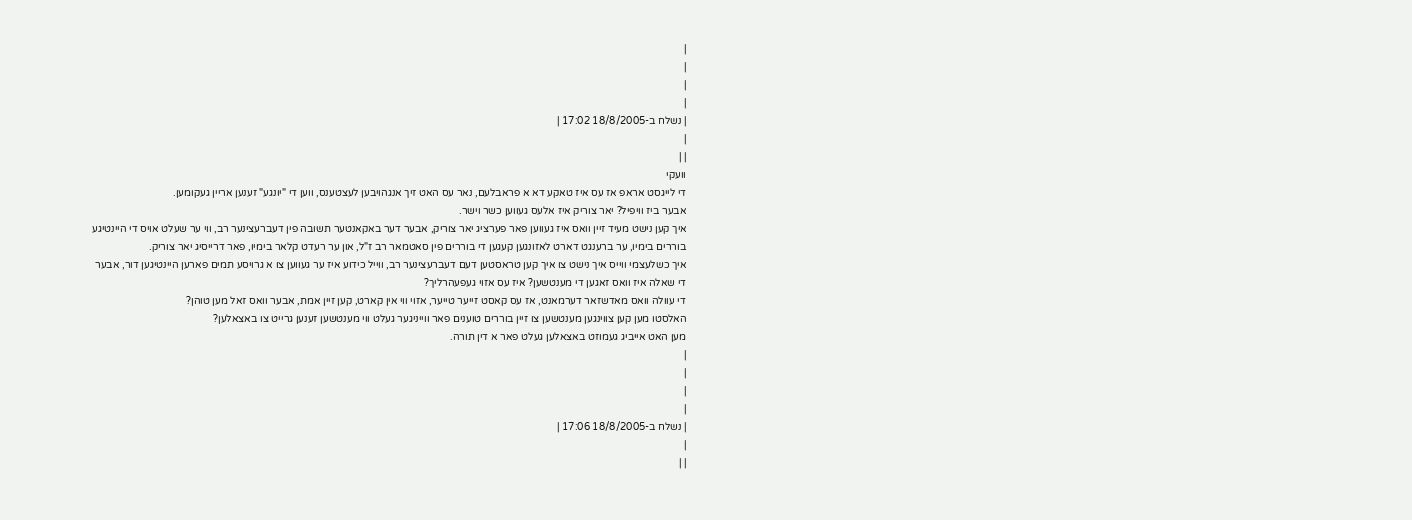|
|
|
|
| נשלח ב-18/8/2005 17:02 |
|
| |
וועקי
די לייגסט אראפ אז עס איז טאקע דא א פראבלעם, נאר עס האט זיך אנגהויבען לעצטענס, ווען די "יונגע" זענען אריין געקומען.
אבער ביז וויפיל? יאר צוריק איז אלעס געווען כשר וישר.
איך קען נישט מעיד זיין וואס איז געווען פאר פערציג יאר צוריק, אבער דער באקאנטער תשובה פין דעברעצינער רב, ווי ער שעלט אויס די היינטיגע בוררים בימיו, ער ברענגט דארט לאזונגען קעגען די בוררים פין סאטמאר רב ז"ל, און ער רעדט קלאר בימיו, פאר דרייסיג יאר צוריק.
איך כשלעצמי ווייס איך נישט צו איך קען טראסטען דעם דעברעצינער רב, ווייל כידוע איז ער געווען צו א גרויסע תמים פארען היינטיגען דור, אבער די שאלה איז וואס זאגען די מענטשען? איז עס אזוי געפעהרליך?
די עוולה וואס מאדשזאר דערמאנט, אז עס קאסט זייער טייער, אזוי ווי אין קארט, קען זיין אמת, אבער וואס זאל מען טוהן?
האלסטו מען קען צווינגען מענטשען צו זיין בוררים טוענים פאר ווייניגער געלט ווי מענטשען זענען גרייט צו באצאלען?
מען האט אייביג געמוזט באצאלען געלט פאר א דין תורה.
|
|
|
|
| נשלח ב-18/8/2005 17:06 |
|
| |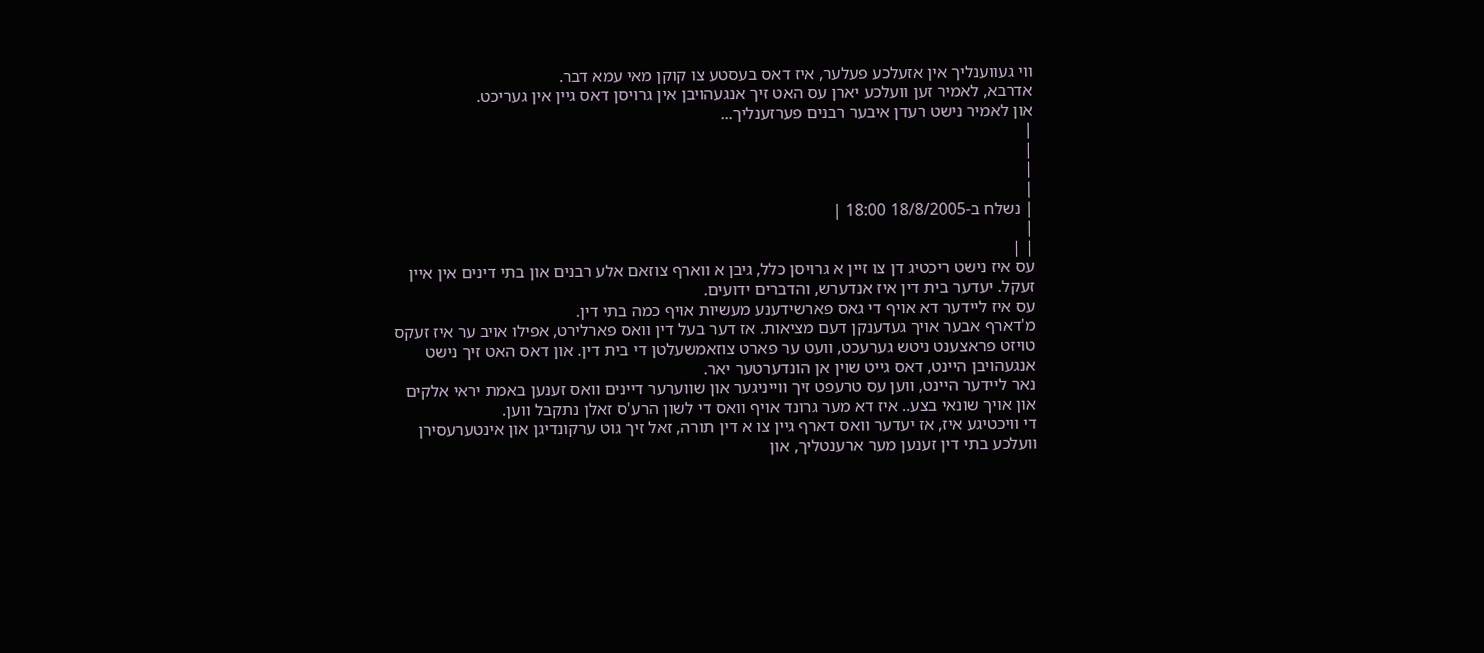ווי געווענליך אין אזעלכע פעלער, איז דאס בעסטע צו קוקן מאי עמא דבר.
אדרבא, לאמיר זען וועלכע יארן עס האט זיך אנגעהויבן אין גרויסן דאס גיין אין געריכט.
און לאמיר נישט רעדן איבער רבנים פערזענליך...
|
|
|
|
| נשלח ב-18/8/2005 18:00 |
|
| |
עס איז נישט ריכטיג דן צו זיין א גרויסן כלל, גיבן א ווארף צוזאם אלע רבנים און בתי דינים אין איין זעקל. יעדער בית דין איז אנדערש, והדברים ידועים.
עס איז ליידער דא אויף די גאס פארשידענע מעשיות אויף כמה בתי דין.
מ'דארף אבער אויך געדענקן דעם מציאות. אז דער בעל דין וואס פארלירט, אפילו אויב ער איז זעקס טויזט פראצענט ניטש גערעכט, וועט ער פארט צוזאמשעלטן די בית דין. און דאס האט זיך נישט אנגעהויבן היינט, דאס גייט שוין אן הונדערטער יאר.
נאר ליידער היינט, ווען עס טרעפט זיך ווייניגער און שווערער דיינים וואס זענען באמת יראי אלקים און אויך שונאי בצע.. איז דא מער גרונד אויף וואס די לשון הרע'ס זאלן נתקבל ווען.
די וויכטיגע איז, אז יעדער וואס דארף גיין צו א דין תורה, זאל זיך גוט ערקונדיגן און אינטערעסירן וועלכע בתי דין זענען מער ארענטליך, און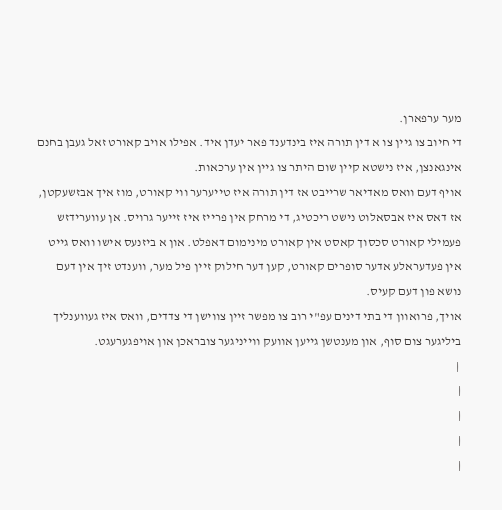מער ערפארן.
די חיוב צו גיין צו א דין תורה איז בינדענד פאר יעדן איד. אפילו אויב קאורט זאל געבן בחנם אינגאנצן, איז נישטא קיין שום היתר צו גיין אין ערכאות.
אויף דעם וואס מאדיאר שרייבט אז דין תורה איז טייערער ווי קאורט, מוז איך אבזשעקטן, אז דאס איז אבסאלוט נישט ריכטיג, די מרחק אין פרייז איז זייער גרויס. אן עווערידזש פעמילי קאורט סכסוך קאסט אין קאורט מינימום דאפלט. און א ביזנעס אישו וואס גייט אין פעדעראלע אדער סופרים קאורט, קען דער חילוק זיין פיל מער, ווענדט זיך אין דעם נושא פון דעם קעיס.
אויך, פרואוון די בתי דינים עפ"י רוב צו מפשר זיין צווישן די צדדים, וואס איז געווענליך ביליגער צום סוף, און מענטשן גייען אוועק ווייניגער צובראכן און אויפגערעגט.
 |
|
|
|
|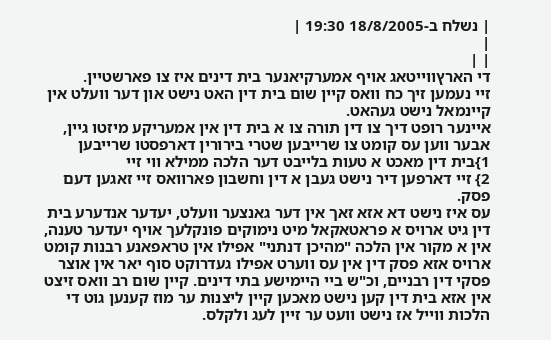| נשלח ב-18/8/2005 19:30 |
|
| |
די הארץווייטאג אויף אמערקיאנער בית דינים איז צו פארשטיין.
זיי נעמען זיך כח וואס קיין שום בית דין האט נישט און דער וועלט אין קיינמאל נישט געהאט.
איינער רופט דיך צו דין תורה צו א בית דין אין אמעריקע מיזטו גיין, אבער ווען עס קומט צו שרייבען שטרי בירורין דארפסטו שרייבען
1}בית דין מאכט א טעות בלייבט דער הלכה ממילא ווי זיי
2} זיי דארפען דיר נישט געבן א דין וחשבון פארוואס זיי זאגען דעם פסק.
עס איז נישט דא אזא זאך אין דער גאנצער וועלט, יעדער אנדערע בית דין גיט ארויס א פראטאקאל מיט נימוקים פונקלעך אויף יעדער טענה, אין א מקור אין הלכה "מהיכן דנתני" אפילו אין טראפאנע רבנות קומט ארויס אזא פסק דין אין עס ווערט אפילו געדרוקט סוף יאר אין אוצר פסקי דין רבניים, וכ"ש ביי היימישע בתי דינים. קיין שום רב וואס זיצט אין אזא בית דין קען נישט מאכען קיין ליצנות ער מוז קענען גוט די הלכות ווייל אז נישט וועט ער זיין לעג ולקלס.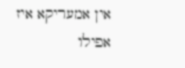אין אמעריקא איז אפילו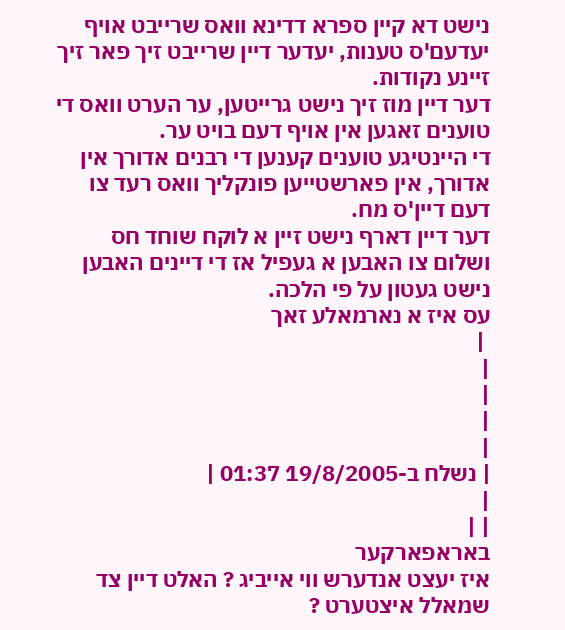נישט דא קיין ספרא דדינא וואס שרייבט אויף יעדעם'ס טענות, יעדער דיין שרייבט זיך פאר זיך זיינע נקודות.
דער דיין מוז זיך נישט גרייטען, ער הערט וואס די טוענים זאגען אין אויף דעם בויט ער.
די היינטיגע טוענים קענען די רבנים אדורך אין אדורך, אין פארשטייען פונקליך וואס רעד צו דעם דיין'ס מח.
דער דיין דארף נישט זיין א לוקח שוחד חס ושלום צו האבען א געפיל אז די דיינים האבען נישט געטון על פי הלכה.
עס איז א נארמאלע זאך
 |
|
|
|
|
| נשלח ב-19/8/2005 01:37 |
|
| |
באראפארקער
איז יעצט אנדערש ווי אייביג ? האלט דיין צד שמאלל איצטערט ?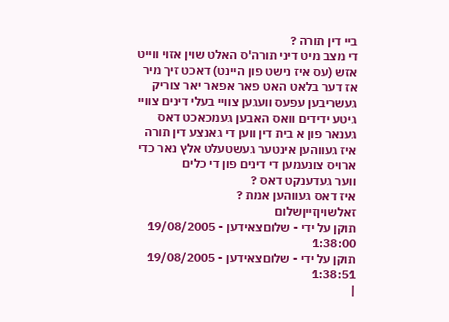ביי דין תורה ?
די מצב מיט דיני תורה'ס האלט שוין אזוי ווייט אזש (עס איז נישט פון היינט) דאכט זיך מיר אז דער בלאט האט פאר אפאר יאר צוריק געשריבען עפעס וועגען צוויי בעלי דינים צוויי גיטע ידידים וואס האבען געמכאכט דאס גענאר פון א בית דין ווען די גאנצע דין תורה איז געווהען אינטער געשטעלט אלץ נאר כדי ארויס צונעמען די דינים פון די כלים
ווער געדענקט דאס ?
איז דאס געווהען אמת ?
זאלשויןזייןשלום
תוקן על ידי - שלוםצאידען - 19/08/2005 1:38:00
תוקן על ידי - שלוםצאידען - 19/08/2005 1:38:51
|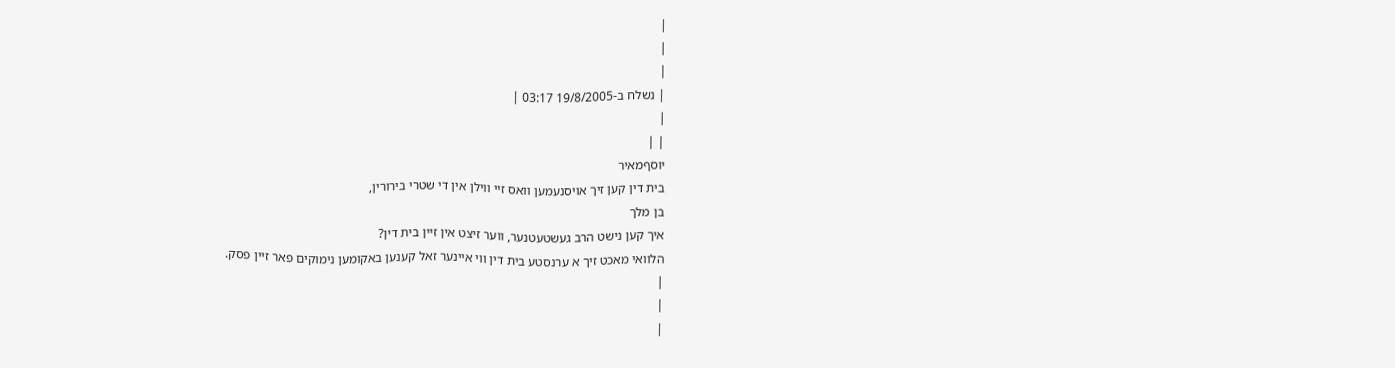|
|
|
| נשלח ב-19/8/2005 03:17 |
|
| |
יוסףמאיר
בית דין קען זיך אויסנעמען וואס זיי ווילן אין די שטרי בירורין,
בן מלך
איך קען נישט הרב געשטעטנער, ווער זיצט אין זיין בית דין?
הלוואי מאכט זיך א ערנסטע בית דין ווי איינער זאל קענען באקומען נימוקים פאר זיין פסק.
|
|
|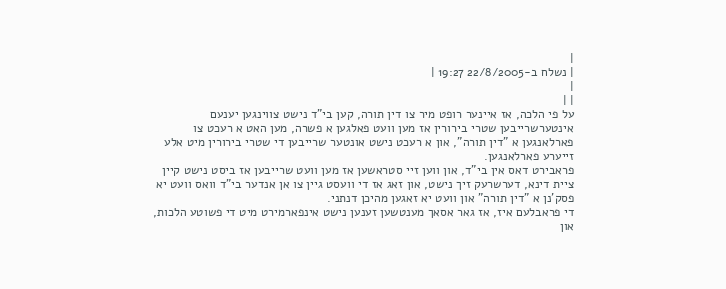|
| נשלח ב-22/8/2005 19:27 |
|
| |
על פי הלכה, אז איינער רופט מיר צו דין תורה, קען בי"ד נישט צווינגען יענעם אינטערשרייבען שטרי בירורין אז מען וועט פאלגען א פשרה, מען האט א רעכט צו פארלאנגען א "דין תורה", און א רעכט נישט אונטער שרייבען די שטרי בירורין מיט אלע זייערע פארלאנגען.
פראבירט דאס אין בי"ד, און ווען זיי סטראשען אז מען וועט שרייבען אז ביסט נישט קיין ציית דינא, דערשרעק זיך נישט, און זאג אז די וועסט גיין צו אן אנדער בי"ד וואס וועט יא פסק'נן א "דין תורה" און וועט יא זאגען מהיכן דנתני.
די פראבלעם איז, אז גאר אסאך מענטשען זענען נישט אינפארמירט מיט די פשוטע הלכות, און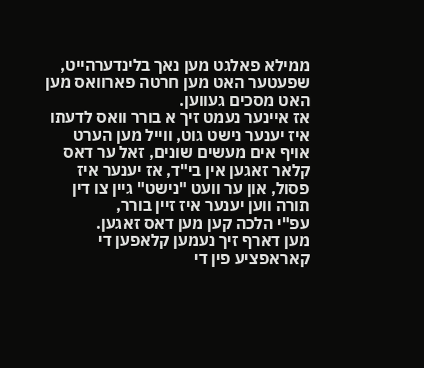ממילא פאלגט מען נאך בלינדערהייט, שפעטער האט מען חרטה פארוואס מען האט מסכים געווען.
אז איינער נעמט זיך א בורר וואס לדעתו איז יענער נישט גוט, ווייל מען הערט אויף אים מעשים שונים, זאל ער דאס קלאר זאגען אין בי"ד, אז יענער איז פסול, און ער וועט "נישט" גיין צו דין תורה ווען יענער איז זיין בורר,
עפ"י הלכה קען מען דאס זאגען.
מען דארף זיך נעמען קלאפען די קאראפציע פין די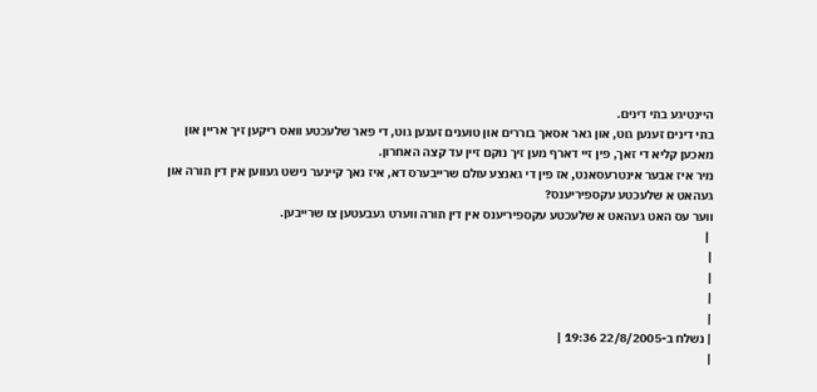היינטיגע בתי דינים.
בתי דינים זענען גוט, און גאר אסאך בוררים און טוענים זענען גוט, די פאר שלעכטע וואס ריקען זיך אריין און מאכען קליא די זאך, פין זיי דארף מען זיך נוקם זיין עד קצה האחרון.
מיר איז אבער אינטרעסאנט, אז פין די גאנצע עולם שרייבערס דא, איז נאך קיינער נישט געווען אין דין תורה און געהאט א שלעכטע עקספיריענס?
ווער עס האט געהאט א שלעכטע עקספיריענס אין דין תורה ווערט געבעטען צו שרייבען.
 |
|
|
|
|
| נשלח ב-22/8/2005 19:36 |
|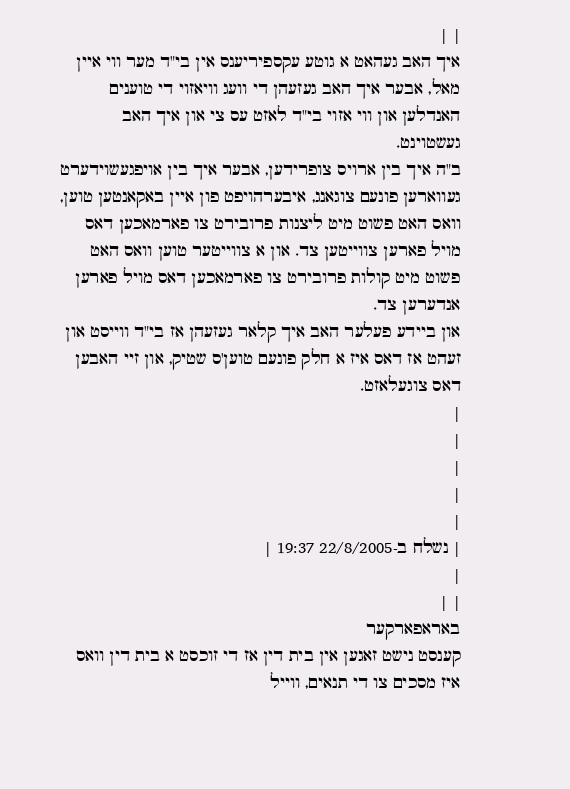| |
איך האב געהאט א גוטע עקספיריענס אין בי"ד מער ווי איין מאל, אבער איך האב געזעהן די וועג וויאזוי די טוענים האנדלען און ווי אזוי בי"ד לאזט עס צי און איך האב געשטוינט.
ב"ה איך בין ארויס צופרידען, אבער איך בין אויפגעשוידערט געווארען פונעם צוגאנג, איבערהויפט פון איין באקאנטען טוען, וואס האט פשוט מיט ליצנות פרובירט צו פארמאכען דאס מויל פארען צווייטען צד. און א צווייטער טוען וואס האט פשוט מיט קולות פרובירט צו פארמאכען דאס מויל פארען אנדערען צד.
און ביידע פעלער האב איך קלאר געזעהן אז בי"ד ווייסט און זעהט אז דאס איז א חלק פונעם טוען'ס שטיק, און זיי האבען דאס צוגעלאזט.
|
|
|
|
|
| נשלח ב-22/8/2005 19:37 |
|
| |
באראפארקער
קענסט נישט זאגען אין בית דין אז די זוכסט א בית דין וואס איז מסכים צו די תנאים, ווייל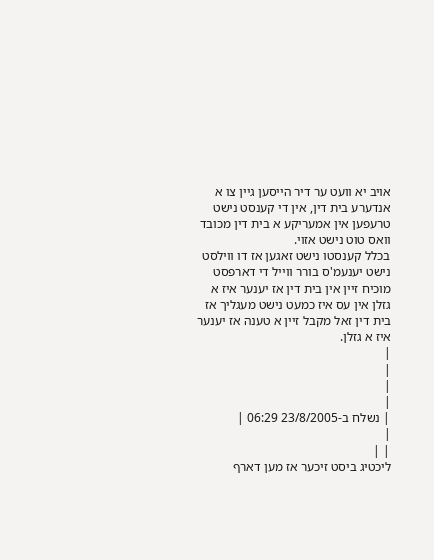אויב יא וועט ער דיר הייסען גיין צו א אנדערע בית דין, אין די קענסט נישט טרעפען אין אמעריקע א בית דין מכובד וואס טוט נישט אזוי.
בכלל קענסטו נישט זאגען אז דו ווילסט נישט יענעמ'ס בורר ווייל די דארפסט מוכיח זיין אין בית דין אז יענער איז א גזלן אין עס איז כמעט נישט מעגליך אז בית דין זאל מקבל זיין א טענה אז יענער איז א גזלן.
|
|
|
|
| נשלח ב-23/8/2005 06:29 |
|
| |
ליכטיג ביסט זיכער אז מען דארף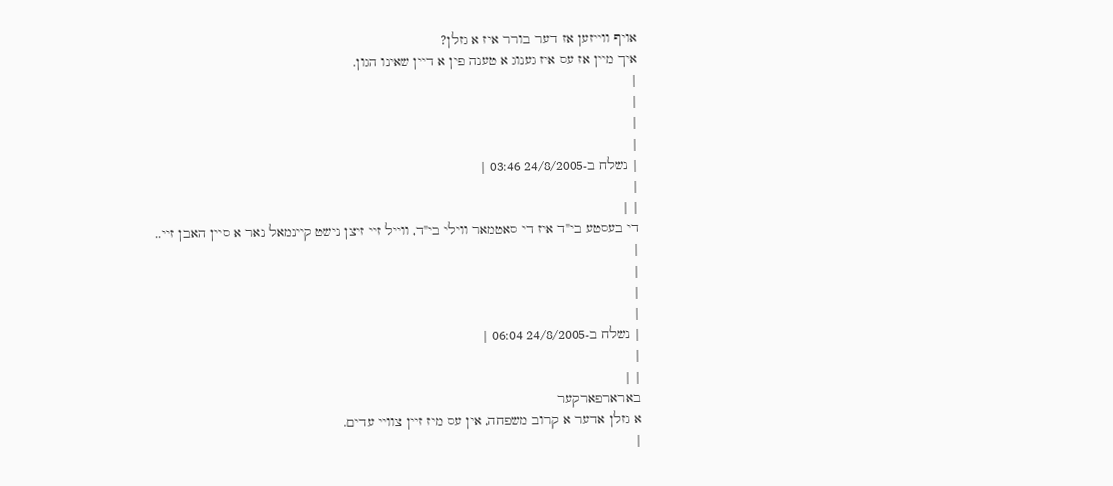אויף ווייזען אז דער בורר איז א גזלן?
איך מיין אז עס איז גענוג א טענה פין א דיין שאינו הגון.
|
|
|
|
| נשלח ב-24/8/2005 03:46 |
|
| |
די בעסטע בי"ד איז די סאטמאר ווילי בי"ד, ווייל זיי זיצן נישט קיינמאל נאר א סיין האבן זיי..
|
|
|
|
| נשלח ב-24/8/2005 06:04 |
|
| |
בארארפארקער
א גזלן אדער א קרוב משפחה, אין עס מיז זיין צוויי עדים.
|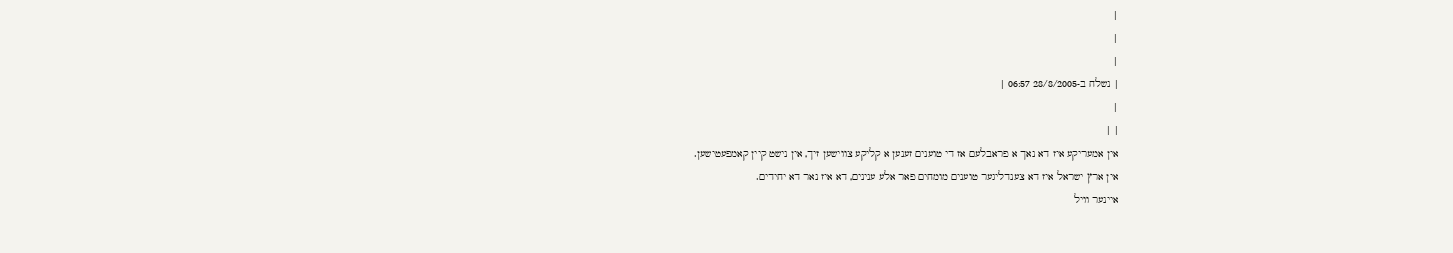|
|
|
| נשלח ב-28/8/2005 06:57 |
|
| |
אין אמעריקע איז דא נאך א פראבלעם אז די טוענים זענען א קליקע צווישען זיך, אין נישט קיין קאמפעטישען.
אין ארץ ישראל איז דא צענדליגער טוענים מומחים פאר אלע ענינים, דא איז נאר דא יחידים.
איינער וויל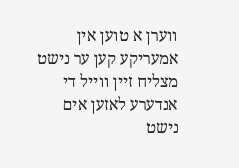ווערן א טוען אין אמעריקע קען ער נישט מצליח זיין ווייל די אנדערע לאזען אים נישט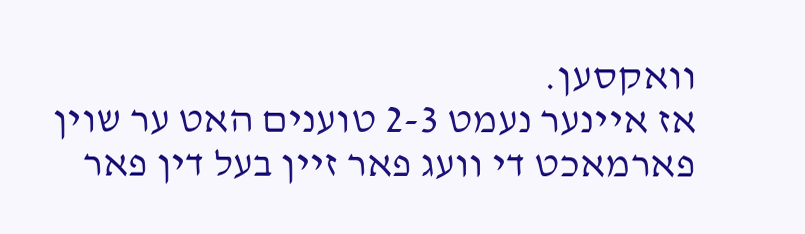וואקסען.
אז איינער נעמט 2-3 טוענים האט ער שוין פארמאכט די וועג פאר זיין בעל דין פאר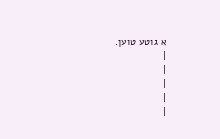א גוטע טוען.
|
|
|
|
|